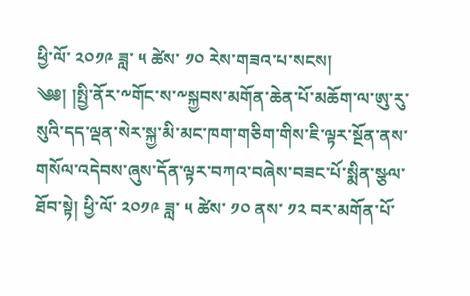ཕྱི་ལོ་ ༢༠༡༩ ཟླ་ ༥ ཚེས་ ༡༠ རེས་གཟའ་པ་སངས།
༄༅། །སྤྱི་ནོར་༸གོང་ས་༸སྐྱབས་མགོན་ཆེན་པོ་མཆོག་ལ་ཨུ་རུ་སུའི་དད་ལྡན་སེར་སྐྱ་མི་མང་ཁག་གཅིག་གིས་ཇི་ལྟར་སྔོན་ནས་གསོལ་འདེབས་ཞུས་དོན་ལྟར་བཀའ་བཞེས་བཟང་པོ་སྨིན་སྩལ་ཐོབ་སྟེ། ཕྱི་ལོ་ ༢༠༡༩ ཟླ་ ༥ ཚེས་ ༡༠ ནས་ ༡༢ བར་མགོན་པོ་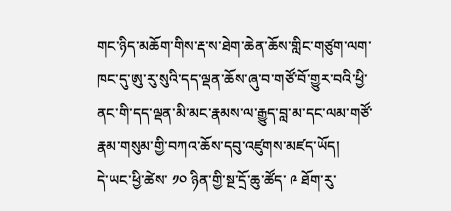གང་ཉིད་མཆོག་གིས་རྡ་ས་ཐེག་ཆེན་ཆོས་གླིང་གཙུག་ལག་ཁང་དུ་ཨུ་རུ་སུའི་དད་ལྡན་ཆོས་ཞུ་བ་གཙོ་བོ་གྱུར་བའི་ཕྱི་ནང་གི་དད་ལྡན་མི་མང་རྣམས་ལ་རྒྱུད་བླ་མ་དང་ལམ་གཙོ་རྣམ་གསུམ་གྱི་བཀའ་ཆོས་དབུ་འཛུགས་མཛད་ཡོད།
དེ་ཡང་ཕྱི་ཚེས་ ༡༠ ཉིན་གྱི་སྔ་དྲོ་ཆུ་ཚོད་ ༩ ཐོག་རུ་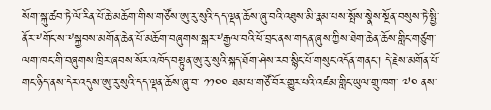སོག་སྐུ་ཚབ་ཏེ་ལོ་རིན་པོ་ཆེ་མཆོག་གིས་གཙོས་ཨུ་རུ་སུའི་དད་ལྡན་ཆོས་ཞུ་བའི་འཐུས་མི་རྣམ་པས་སྤོས་སྣེས་སྔོན་བསུས་ཏེ་སྤྱི་ནོར་༸གོང་ས་༸སྐྱབས་མགོན་ཆེན་པོ་མཆོག་བཞུགས་སྒར་༸རྒྱལ་བའི་ཕོ་བྲང་ནས་གདན་ཞུས་ཀྱིས་ཐེག་ཆེན་ཆོས་གླིང་གཙུག་ལག་ཁང་གི་བཞུགས་ཁྲིར་ཞབས་སོར་འཁོད་བསྟུན་ཨུ་རུ་སུའི་སྐད་ཐོག་ཤེས་རབ་སྙིང་པོ་གསུང་འདོན་གནང་། དེ་རྗེས་མགོན་པོ་གང་ཉིད་ནས་དེར་འདུས་ཨུ་རུ་སུའི་དད་ལྡན་ཆོས་ཞུ་བ་ ༡༡༠༠ ཐམ་པ་གཙོ་བོར་གྱུར་པའི་འཛམ་གླིང་ཡུལ་གྲུ་ཁག་ ༧༠ ནས་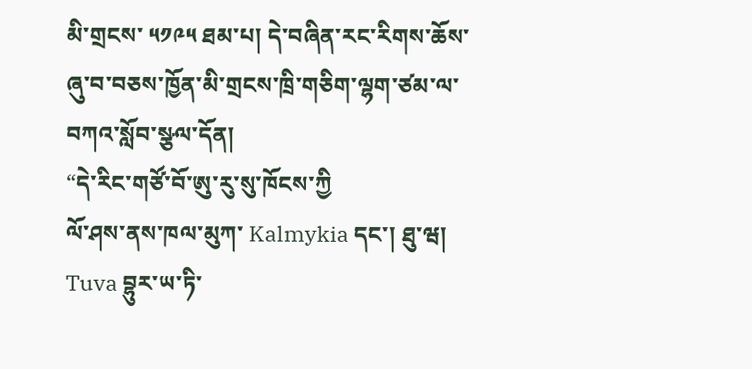མི་གྲངས་ ༥༡༩༥ ཐམ་པ། དེ་བཞིན་རང་རིགས་ཆོས་ཞུ་བ་བཅས་ཁྱོན་མི་གྲངས་ཁྲི་གཅིག་ལྷག་ཙམ་ལ་བཀའ་སློབ་སྩལ་དོན།
“དེ་རིང་གཙོ་བོ་ཨུ་རུ་སུ་ཁོངས་ཀྱི
ལོ་ཤས་ནས་ཁལ་མུཀ་ Kalmykia དང་། ཐུ་ཝ། Tuva བྷུར་ཡ་ཏི་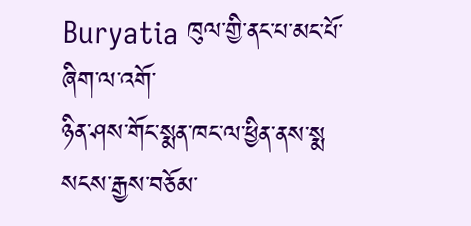Buryatia ཁུལ་གྱི་ནང་པ་མང་པོ་ཞིག་ལ་འགོ་
ཉིན་ཤས་གོང་སྨན་ཁང་ལ་ཕྱིན་ནས་སྨ
སངས་རྒྱས་བཅོམ་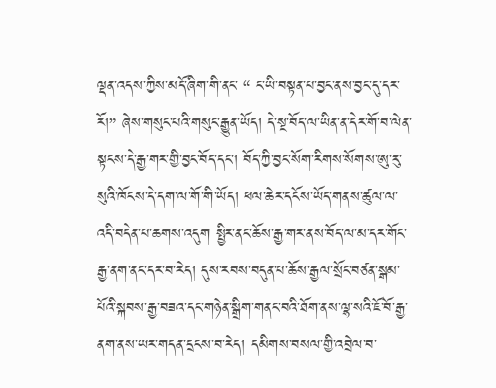ལྡན་འདས་ཀྱིས་མདོ་ཞིག་གི་ནང་ “ ང་ཡི་བསྟན་པ་བྱང་ནས་བྱང་དུ་དར་རོ།” ཞེས་གསུང་པའི་གསུང་རྒྱུན་ཡོད། དེ་སྔ་བོད་ལ་ཡིན་ན་དེར་གོ་བ་ལེན་སྟངས་དེ་རྒྱ་གར་གྱི་བྱང་བོད་དང་། བོད་ཀྱི་བྱང་སོག་རིགས་སོགས་ཨུ་རུ་སུའི་ཁོངས་དེ་དག་ལ་གོ་གི་ཡོད། ཕལ་ཆེར་དངོས་ཡོད་གནས་ཚུལ་ལ་འདི་བདེན་པ་ཆགས་འདུག སྤྱིར་ནང་ཆོས་རྒྱ་གར་ནས་བོད་ལ་མ་དར་གོང་རྒྱ་ནག་ནང་དར་བ་རེད། དུས་རབས་བདུན་པ་ཆོས་རྒྱལ་སྲོང་བཙན་སྒམ་པོའི་སྐབས་རྒྱ་བཟའ་དང་གཉེན་སྒྲིག་གནང་བའི་ཐོག་ནས་ལྷ་སའི་ཇོ་བོ་རྒྱ་ནག་ནས་ཡར་གདན་དྲངས་བ་རེད། དམིགས་བསལ་གྱི་འབྲེལ་བ་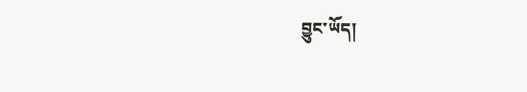བྱུང་ཡོད།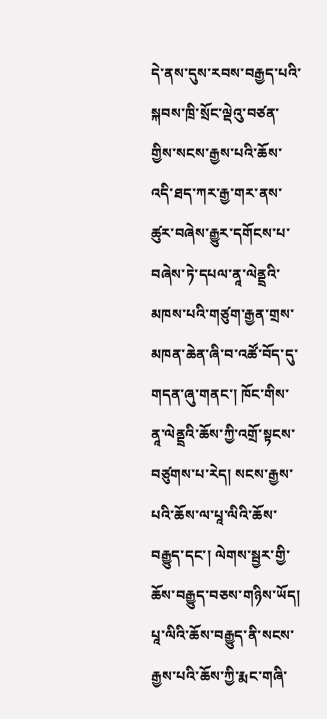དེ་ནས་དུས་རབས་བརྒྱད་པའི་སྐབས་ཁྲི་སྲོང་ལྡེའུ་བཙན་གྱིས་སངས་རྒྱས་པའི་ཆོས་འདི་ཐད་ཀར་རྒྱ་གར་ནས་ཚུར་བཞེས་རྒྱུར་དགོངས་པ་བཞེས་ཏེ་དཔལ་ནཱ་ལེནྡྲའི་མཁས་པའི་གཙུག་རྒྱན་གྲས་མཁན་ཆེན་ཞི་བ་འཚོ་བོད་དུ་གདན་ཞུ་གནང་། ཁོང་གིས་ནཱ་ལེནྡྲའི་ཆོས་ཀྱི་འགྲོ་སྟངས་བཙུགས་པ་རེད། སངས་རྒྱས་པའི་ཆོས་ལ་པཱ་ལིའི་ཆོས་བརྒྱུད་དང་། ལེགས་སྦྱར་གྱི་ཆོས་བརྒྱུད་བཅས་གཉིས་ཡོད། པཱ་ལིའི་ཆོས་བརྒྱུད་ནི་སངས་རྒྱས་པའི་ཆོས་ཀྱི་རྨང་གཞི་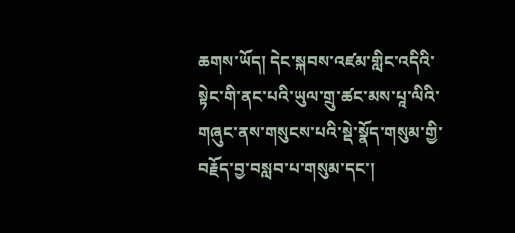ཆགས་ཡོད། དེང་སྐབས་འཛམ་གླིང་འདིའི་སྟེང་གི་ནང་པའི་ཡུལ་གྲུ་ཚང་མས་པཱ་ལིའི་གཞུང་ནས་གསུངས་པའི་སྡེ་སྣོད་གསུམ་གྱི་བརྗོད་བྱ་བསླབ་པ་གསུམ་དང་།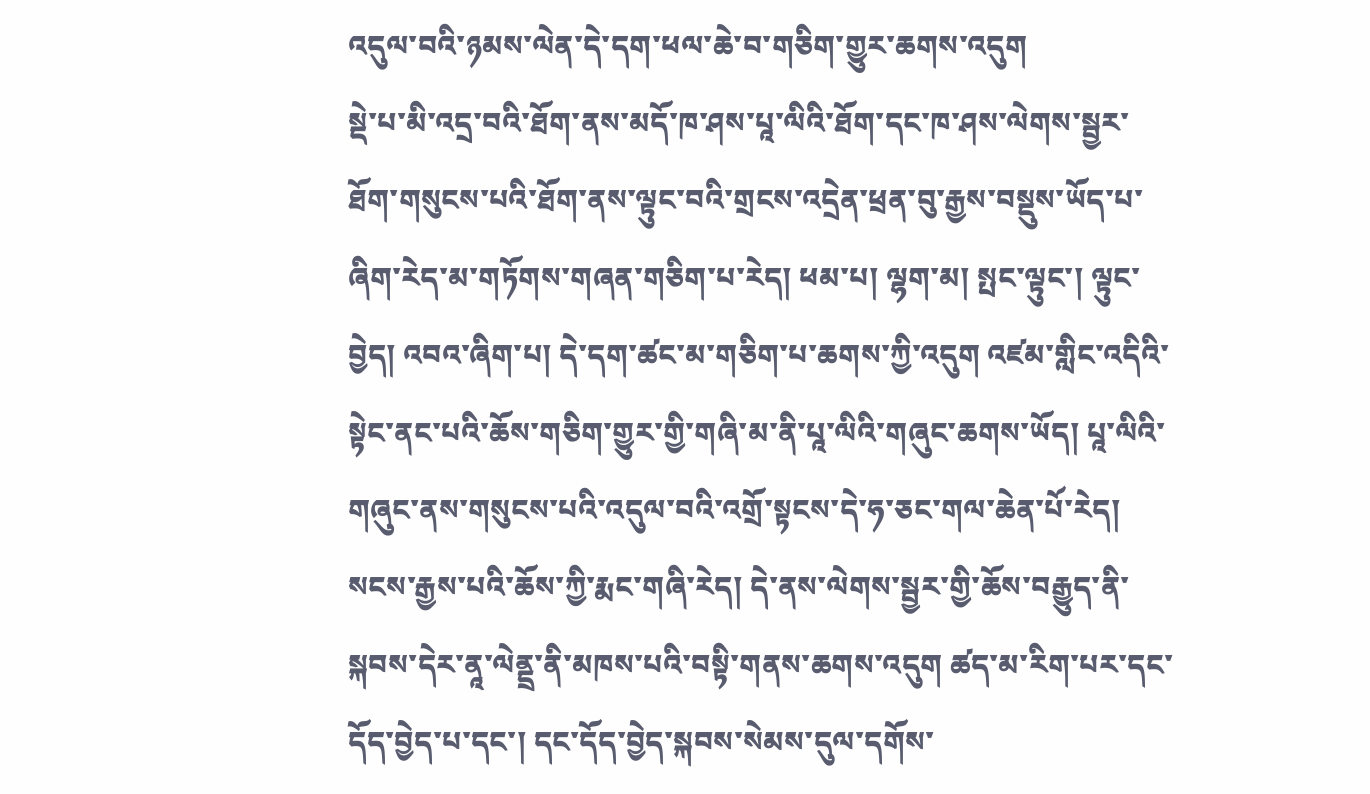འདུལ་བའི་ཉམས་ལེན་དེ་དག་ཕལ་ཆེ་བ་གཅིག་གྱུར་ཆགས་འདུག
སྡེ་པ་མི་འདྲ་བའི་ཐོག་ནས་མདོ་ཁ་ཤས་པཱ་ལིའི་ཐོག་དང་ཁ་ཤས་ལེགས་སྦྱར་ཐོག་གསུངས་པའི་ཐོག་ནས་ལྟུང་བའི་གྲངས་འདྲེན་ཕྲན་བུ་རྒྱས་བསྡུས་ཡོད་པ་ཞིག་རེད་མ་གཏོགས་གཞན་གཅིག་པ་རེད། ཕམ་པ། ལྷག་མ། སྤང་ལྟུང་། ལྟུང་བྱེད། འབའ་ཞིག་པ། དེ་དག་ཚང་མ་གཅིག་པ་ཆགས་ཀྱི་འདུག འཛམ་གླིང་འདིའི་སྟེང་ནང་པའི་ཆོས་གཅིག་གྱུར་གྱི་གཞི་མ་ནི་པཱ་ལིའི་གཞུང་ཆགས་ཡོད། པཱ་ལིའི་གཞུང་ནས་གསུངས་པའི་འདུལ་བའི་འགྲོ་སྟངས་དེ་ཧ་ཅང་གལ་ཆེན་པོ་རེད། སངས་རྒྱས་པའི་ཆོས་ཀྱི་རྨང་གཞི་རེད། དེ་ནས་ལེགས་སྦྱར་གྱི་ཆོས་བརྒྱུད་ནི་སྐབས་དེར་ནཱ་ལེནྡྲ་ནི་མཁས་པའི་བསྟི་གནས་ཆགས་འདུག ཚད་མ་རིག་པར་དང་དོད་བྱེད་པ་དང་། དང་དོད་བྱེད་སྐབས་སེམས་དུལ་དགོས་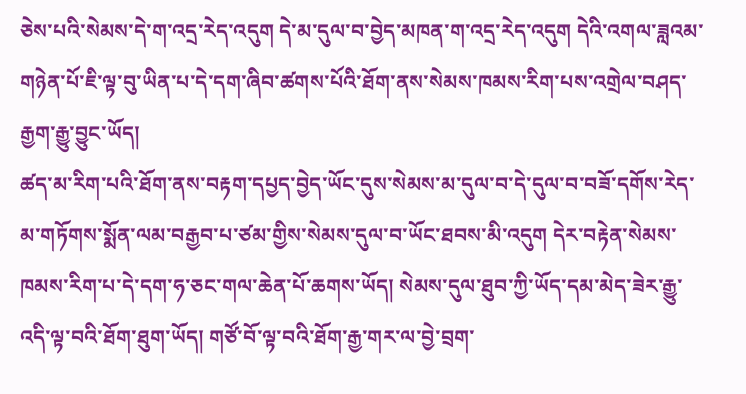ཅེས་པའི་སེམས་དེ་ག་འདྲ་རེད་འདུག དེ་མ་དུལ་བ་བྱེད་མཁན་ག་འདྲ་རེད་འདུག དེའི་འགལ་ཟླའམ་གཉེན་པོ་ཇི་ལྟ་བུ་ཡིན་པ་དེ་དག་ཞིབ་ཚགས་པོའི་ཐོག་ནས་སེམས་ཁམས་རིག་པས་འགྲེལ་བཤད་རྒྱག་རྒྱུ་བྱུང་ཡོད།
ཚད་མ་རིག་པའི་ཐོག་ནས་བརྟག་དཔྱད་བྱེད་ཡོང་དུས་སེམས་མ་དུལ་བ་དེ་དུལ་བ་བཟོ་དགོས་རེད་མ་གཏོགས་སྨོན་ལམ་བརྒྱབ་པ་ཙམ་གྱིས་སེམས་དུལ་བ་ཡོང་ཐབས་མི་འདུག དེར་བརྟེན་སེམས་ཁམས་རིག་པ་དེ་དག་ཧ་ཅང་གལ་ཆེན་པོ་ཆགས་ཡོད། སེམས་དུལ་ཐུབ་ཀྱི་ཡོད་དམ་མེད་ཟེར་རྒྱུ་འདི་ལྟ་བའི་ཐོག་ཐུག་ཡོད། གཙོ་བོ་ལྟ་བའི་ཐོག་རྒྱ་གར་ལ་བྱེ་བྲག་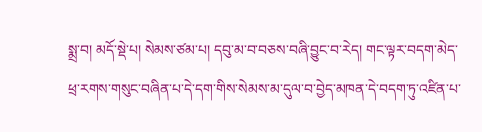སྨྲ་བ། མདོ་སྡེ་པ། སེམས་ཙམ་པ། དབུ་མ་བ་བཅས་བཞི་བྱུང་བ་རེད། གང་ལྟར་བདག་མེད་ཕྲ་རགས་གསུང་བཞིན་པ་དེ་དག་གིས་སེམས་མ་དུལ་བ་བྱེད་མཁན་དེ་བདག་ཏུ་འཛིན་པ་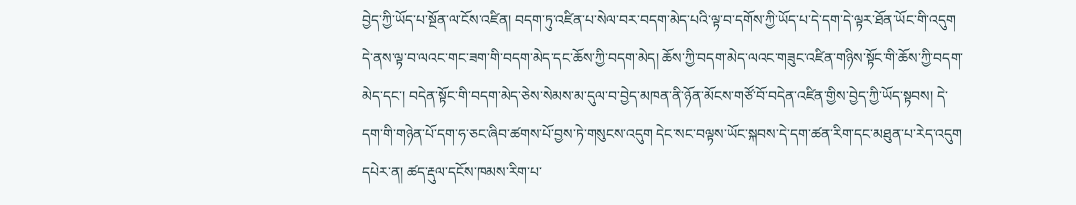བྱེད་ཀྱི་ཡོད་པ་སྔོན་ལ་ངོས་འཛིན། བདག་ཏུ་འཛིན་པ་སེལ་བར་བདག་མེད་པའི་ལྟ་བ་དགོས་ཀྱི་ཡོད་པ་དེ་དག་དེ་ལྟར་ཐོན་ཡོང་གི་འདུག
དེ་ནས་ལྟ་བ་ལའང་གང་ཟག་གི་བདག་མེད་དང་ཆོས་ཀྱི་བདག་མེད། ཆོས་ཀྱི་བདག་མེད་ལའང་གཟུང་འཛིན་གཉིས་སྟོང་གི་ཆོས་ཀྱི་བདག་མེད་དང་། བདེན་སྟོང་གི་བདག་མེད་ཅེས་སེམས་མ་དུལ་བ་བྱེད་མཁན་ནི་ཉོན་མོངས་གཙོ་བོ་བདེན་འཛིན་གྱིས་བྱེད་ཀྱི་ཡོད་སྟབས། དེ་དག་གི་གཉེན་པོ་དག་ཧ་ཅང་ཞིབ་ཚགས་པོ་བྱས་ཏེ་གསུངས་འདུག དེང་སང་བལྟས་ཡོང་སྐབས་དེ་དག་ཚན་རིག་དང་མཐུན་པ་རེད་འདུག དཔེར་ན། ཚད་རྡུལ་དངོས་ཁམས་རིག་པ་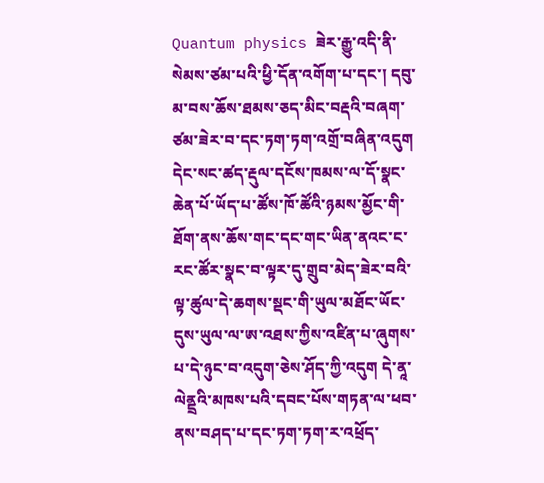Quantum physics ཟེར་རྒྱུ་འདི་ནི་སེམས་ཙམ་པའི་ཕྱི་དོན་འགོག་པ་དང་། དབུ་མ་བས་ཆོས་ཐམས་ཅད་མིང་བརྡའི་བཞག་ཙམ་ཟེར་བ་དང་ཏག་ཏག་འགྲོ་བཞིན་འདུག
དེང་སང་ཚད་རྡུལ་དངོས་ཁམས་ལ་དོ་སྣང་ཆེན་པོ་ཡོད་པ་ཚོས་ཁོ་ཚོའི་ཉམས་མྱོང་གི་ཐོག་ནས་ཆོས་གང་དང་གང་ཡིན་ནའང་ང་རང་ཚོར་སྣང་བ་ལྟར་དུ་གྲུབ་མེད་ཟེར་བའི་ལྟ་ཚུལ་དེ་ཆགས་སྡང་གི་ཡུལ་མཐོང་ཡོང་དུས་ཡུལ་ལ་ཨ་འཐས་ཀྱིས་འཛིན་པ་ཞུགས་པ་དེ་ཉུང་བ་འདུག་ཅེས་ཤོད་ཀྱི་འདུག དེ་ནཱ་ལེནྡྲའི་མཁས་པའི་དབང་པོས་གཏན་ལ་ཕབ་ནས་བཤད་པ་དང་ཏག་ཏག་ར་འཕྲོད་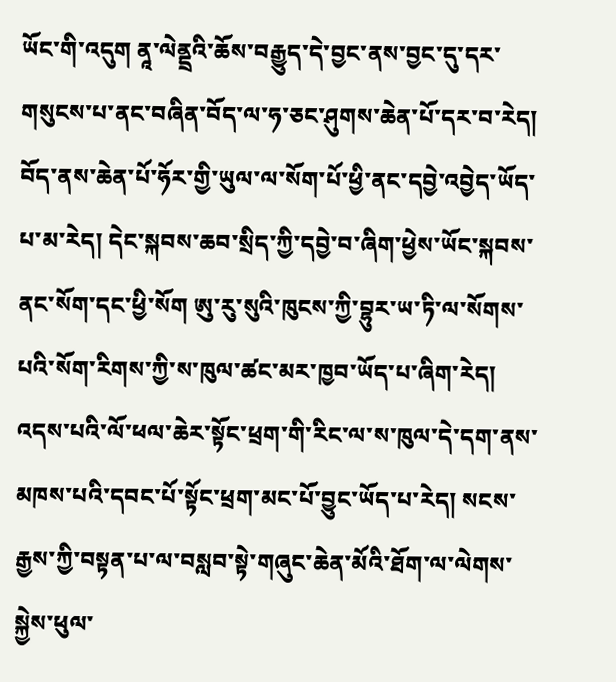ཡོང་གི་འདུག ནཱ་ལེནྡྲའི་ཆོས་བརྒྱུད་དེ་བྱང་ནས་བྱང་དུ་དར་གསུངས་པ་ནང་བཞིན་བོད་ལ་ཧ་ཅང་ཤུགས་ཆེན་པོ་དར་བ་རེད། བོད་ནས་ཆེན་པོ་ཧོར་གྱི་ཡུལ་ལ་སོག་པོ་ཕྱི་ནང་དབྱེ་འབྱེད་ཡོད་པ་མ་རེད། དེང་སྐབས་ཆབ་སྲིད་ཀྱི་དབྱེ་བ་ཞིག་ཕྱེས་ཡོང་སྐབས་ནང་སོག་དང་ཕྱི་སོག ཨུ་རུ་སུའི་ཁུངས་ཀྱི་བྷུར་ཡ་ཏི་ལ་སོགས་པའི་སོག་རིགས་ཀྱི་ས་ཁུལ་ཚང་མར་ཁྱབ་ཡོད་པ་ཞིག་རེད། འདས་པའི་ལོ་ཕལ་ཆེར་སྟོང་ཕྲག་གི་རིང་ལ་ས་ཁུལ་དེ་དག་ནས་མཁས་པའི་དབང་པོ་སྟོང་ཕྲག་མང་པོ་བྱུང་ཡོད་པ་རེད། སངས་རྒྱས་ཀྱི་བསྟན་པ་ལ་བསླབ་སྟེ་གཞུང་ཆེན་མོའི་ཐོག་ལ་ལེགས་སྐྱེས་ཕུལ་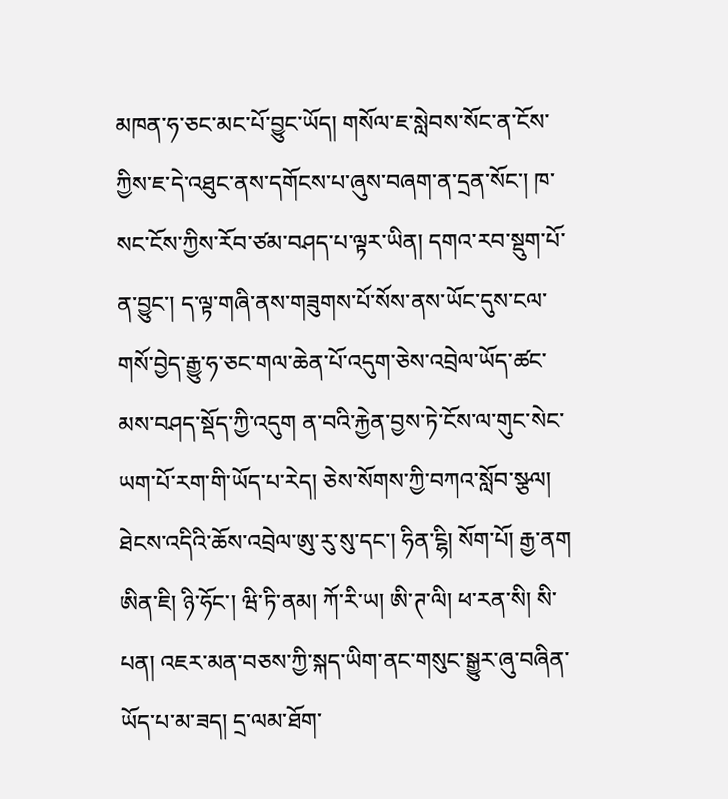མཁན་ཧ་ཅང་མང་པོ་བྱུང་ཡོད། གསོལ་ཇ་སླེབས་སོང་ན་ངོས་ཀྱིས་ཇ་དེ་འཐུང་ནས་དགོངས་པ་ཞུས་བཞག་ན་དྲན་སོང་། ཁ་སང་ངོས་ཀྱིས་རོབ་ཙམ་བཤད་པ་ལྟར་ཡིན། དགའ་རབ་སྡུག་པོ་ན་བྱུང་། ད་ལྟ་གཞི་ནས་གཟུགས་པོ་སོས་ནས་ཡོང་དུས་ངལ་གསོ་བྱེད་རྒྱུ་ཧ་ཅང་གལ་ཆེན་པོ་འདུག་ཅེས་འབྲེལ་ཡོད་ཚང་མས་བཤད་སྡོད་ཀྱི་འདུག ན་བའི་རྐྱེན་བྱས་ཏེ་ངོས་ལ་གུང་སེང་ཡག་པོ་རག་གི་ཡོད་པ་རེད། ཅེས་སོགས་ཀྱི་བཀའ་སློབ་སྩལ།
ཐེངས་འདིའི་ཆོས་འབྲེལ་ཨུ་རུ་སུ་དང་། ཧིན་ངྷི། སོག་པོ། རྒྱ་ནག ཨིན་ཇི། ཉི་ཧོང་། ཝི་ཏི་ནམ། ཀོ་རི་ཡ། ཨི་ཊ་ལི། ཕ་རན་སི། སི་པན། འཇར་མན་བཅས་ཀྱི་སྐད་ཡིག་ནང་གསུང་སྒྱུར་ཞུ་བཞིན་ཡོད་པ་མ་ཟད། དྲ་ལམ་ཐོག་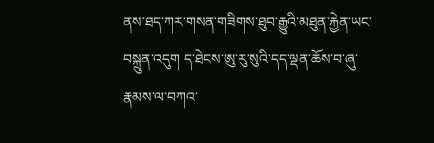ནས་ཐད་ཀར་གསན་གཟིགས་ཐུབ་རྒྱུའི་མཐུན་རྐྱེན་ཡང་བསྐྲུན་འདུག ད་ཐེངས་ཨུ་རུ་སུའི་དད་ལྡན་ཆོས་བ་ཞུ་རྣམས་ལ་བཀའ་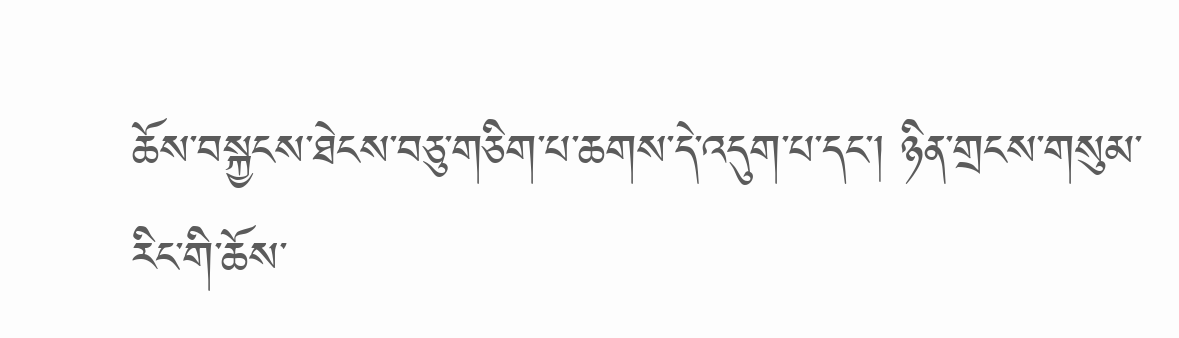ཆོས་བསྐྱངས་ཐེངས་བཅུ་གཅིག་པ་ཆགས་དེ་འདུག་པ་དང་། ཉིན་གྲངས་གསུམ་རིང་གི་ཆོས་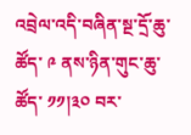འབྲེལ་འདི་བཞིན་སྔ་དྲོ་ཆུ་ཚོད་ ༩ ནས་ཉིན་གུང་ཆུ་ཚོད་ ༡༡།༣༠ བར་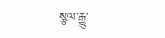སྩལ་རྒྱུ་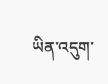ཡིན་འདུག་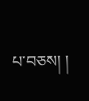པ་བཅས། །